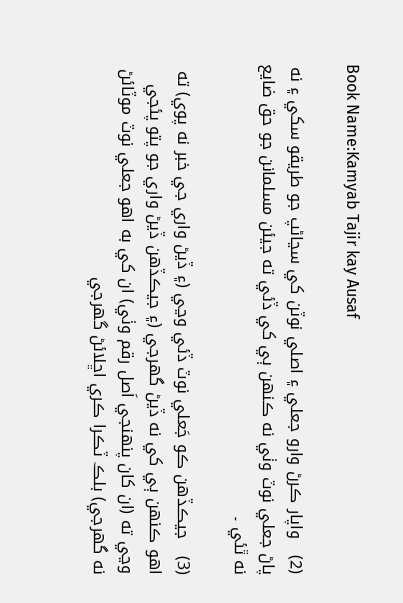Book Name:Kamyab Tajir kay Ausaf

(2)   واپار ڪرڻ وارو جعلي ۽ اصلي نوٽن کي سڃاڻپ جو طريقو سکي ۽ نه پاڻ جعلي نوٽ وٺي نه ڪنهن ٻي کي ڏئي ته جيئن مسلمانن جو حق ضايع نه ٿئي ۔

(3)   جيڪڏهن ڪو جَعلي نوٽ ڏئي وڃي (۽ ڏيڻ واري جي خبر نه پوي) ته اهو ڪنهن ٻي کي نه ڏيڻ گھرجي (۽ جيڪڏهن ڏيڻ واري جو پتو پئجي وڃي ته (ان کان پنهنجي اَصل رقم وٺي) ان کي به اهو جعلي نوٽ موٽائڻ نه گھرجي) بلڪ ٽڪرا ڪري اڇلائڻ گھرجي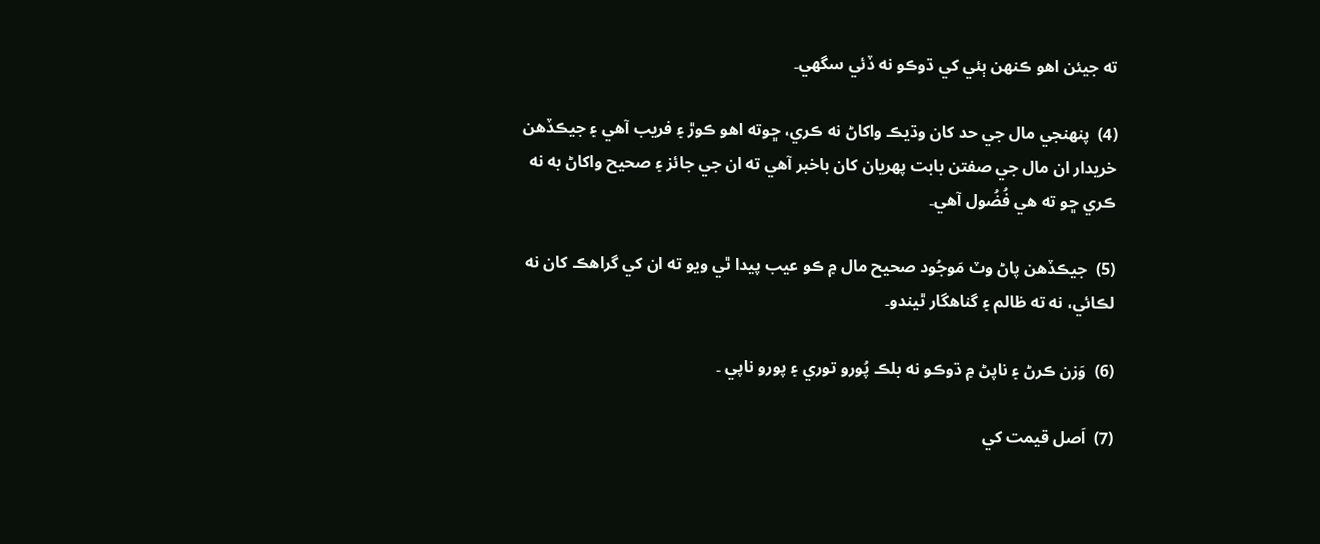ته جيئن اهو ڪنهن ٻئي کي ڌوڪو نه ڏئي سگھي۔

(4)  پنهنجي مال جي حد کان وڌيڪ واکاڻ نه ڪري، ڇوته اهو ڪوڙ ۽ فريب آهي ۽ جيڪڏهن خريدار ان مال جي صفتن بابت پهريان کان باخبر آهي ته ان جي جائز ۽ صحيح واکاڻ به نه ڪري ڇو ته هي فُضُول آهي۔

(5)  جيڪڏهن پاڻ وٽ مَوجُود صحيح مال ۾ ڪو عيب پيدا ٿي ويو ته ان کي گراهڪ کان نه لڪائي، نه ته ظالم ۽ گناهگار ٿيندو۔

(6)  وَزن ڪرڻ ۽ ناپڻ ۾ ڌوڪو نه بلڪ پُورو توري ۽ پورو ناپي ۔

(7)  اَصل قيمت کي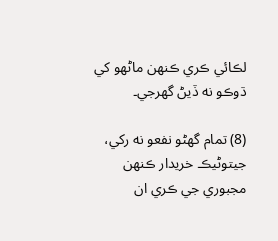لڪائي ڪري ڪنهن ماڻهو کي ڌوڪو نه ڏيڻ گھرجي۔

(8) تمام گھڻو نفعو نه رکي، جيتوڻيڪ خريدار ڪنهن مجبوري جي ڪري ان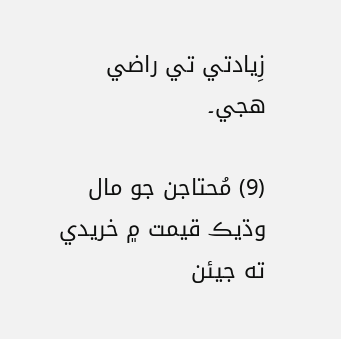زِيادتي تي راضي هجي۔

(9) مُحتاجن جو مال وڌيڪ قيمت ۾ خريدي ته جيئن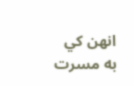انهن کي به مسرت